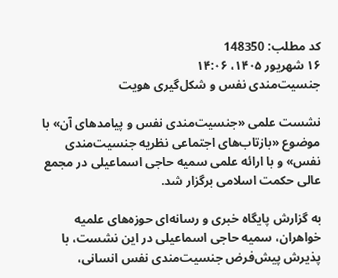کد مطلب: 148350
۱۶ شهریور ۱۴۰۵، ۱۴:۰۶
جنسیت‌مندی نفس و شکل‌گیری هویت

نشست علمی «جنسیت‌مندی نفس و پیامدهای آن» با موضوع «بازتاب‌های اجتماعی نظریه جنسیت‌مندی نفس» و با ارائه علمی سمیه حاجی اسماعیلی در مجمع عالی حکمت اسلامی برگزار شد.

به گزارش پایگاه خبری و رسانه‌ای حوزه‌های علمیه خواهران، سمیه حاجی اسماعیلی در این نشست، با پذیرش پیش‌فرض جنسیت‌مندی نفس انسانی،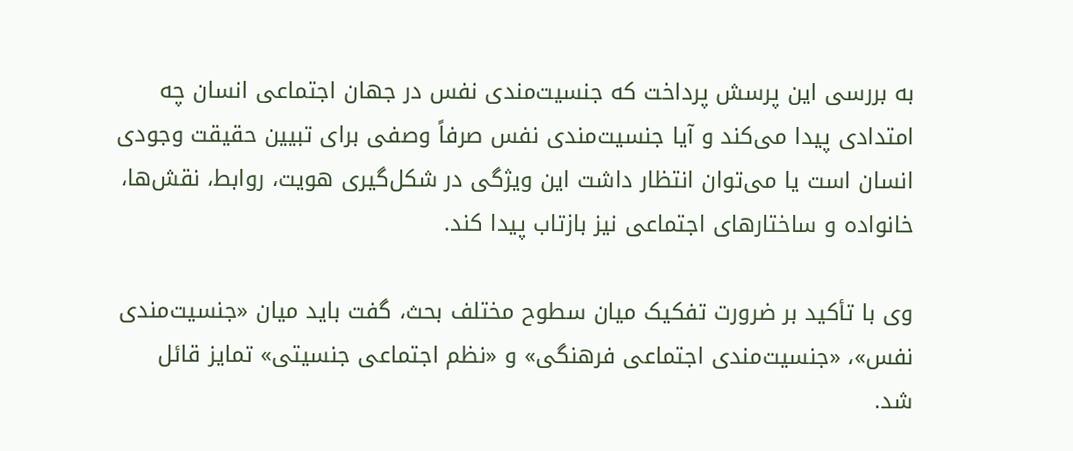به بررسی این پرسش پرداخت که جنسیت‌مندی نفس در جهان اجتماعی انسان چه امتدادی پیدا می‌کند و آیا جنسیت‌مندی نفس صرفاً وصفی برای تبیین حقیقت وجودی انسان است یا می‌توان انتظار داشت این ویژگی در شکل‌گیری هویت، روابط، نقش‌ها، خانواده و ساختارهای اجتماعی نیز بازتاب پیدا کند.

وی با تأکید بر ضرورت تفکیک میان سطوح مختلف بحث، گفت باید میان «جنسیت‌مندی نفس»، «جنسیت‌مندی اجتماعی فرهنگی» و «نظم اجتماعی جنسیتی» تمایز قائل شد.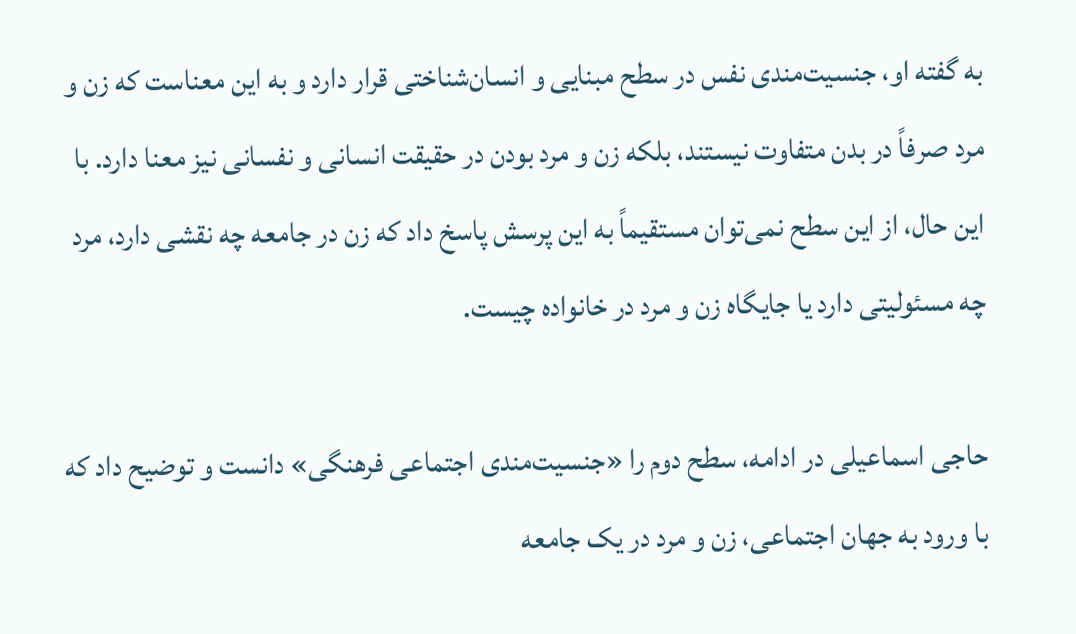به گفته او، جنسیت‌مندی نفس در سطح مبنایی و انسان‌شناختی قرار دارد و به این معناست که زن و مرد صرفاً در بدن متفاوت نیستند، بلکه زن و مرد بودن در حقیقت انسانی و نفسانی نیز معنا دارد. با این حال، از این سطح نمی‌توان مستقیماً به این پرسش پاسخ داد که زن در جامعه چه نقشی دارد، مرد چه مسئولیتی دارد یا جایگاه زن و مرد در خانواده چیست.

حاجی اسماعیلی در ادامه، سطح دوم را «جنسیت‌مندی اجتماعی فرهنگی» دانست و توضیح داد که با ورود به جهان اجتماعی، زن و مرد در یک جامعه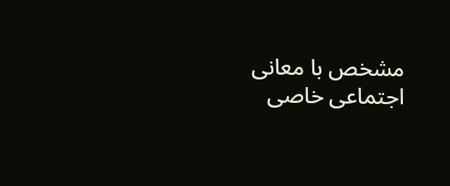مشخص با معانی اجتماعی خاصی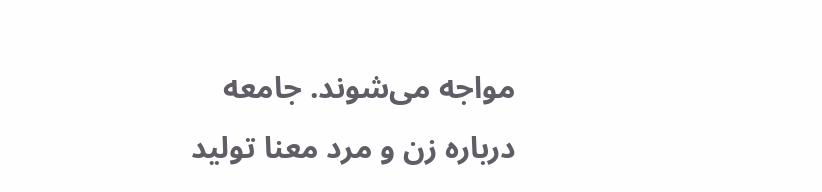مواجه می‌شوند. جامعه درباره زن و مرد معنا تولید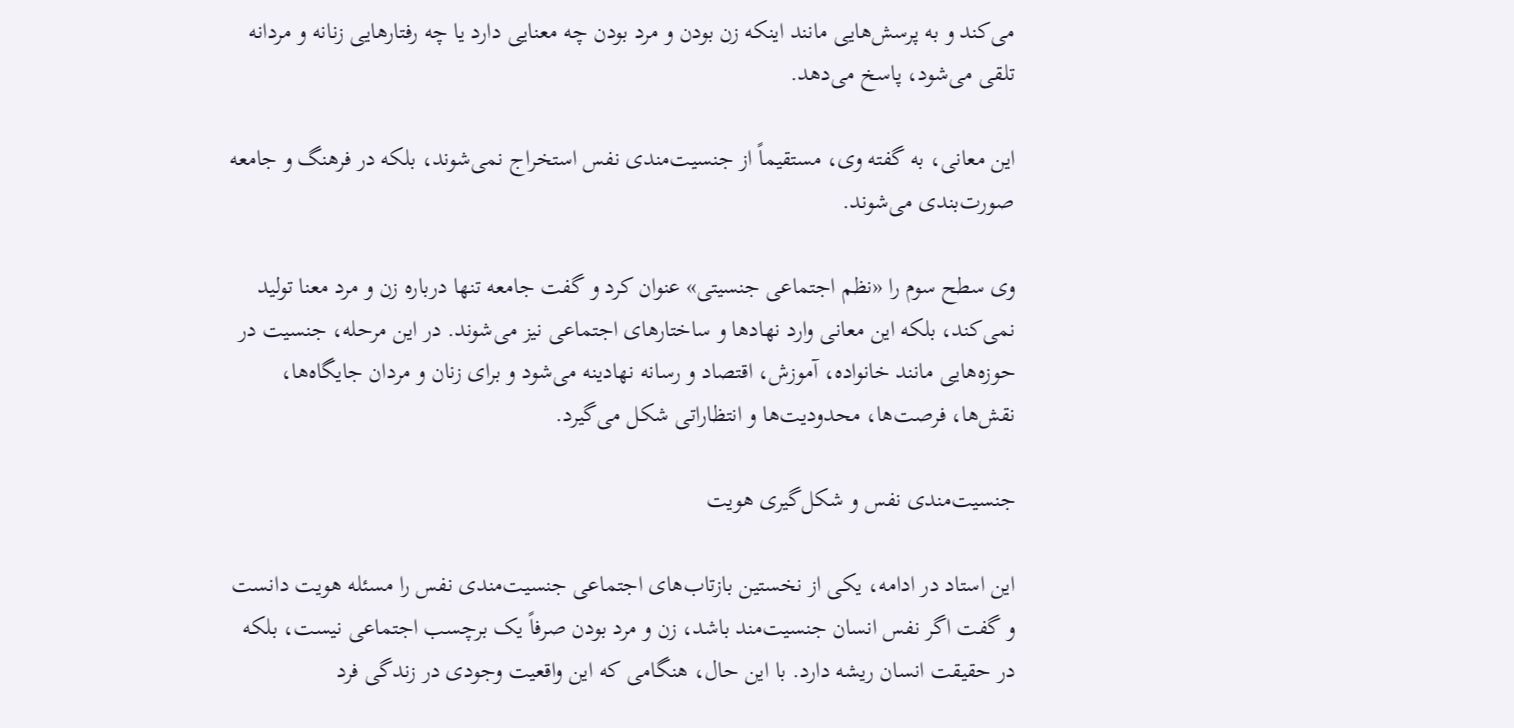می‌کند و به پرسش‌هایی مانند اینکه زن بودن و مرد بودن چه معنایی دارد یا چه رفتارهایی زنانه و مردانه تلقی می‌شود، پاسخ می‌دهد.

این معانی، به گفته وی، مستقیماً از جنسیت‌مندی نفس استخراج نمی‌شوند، بلکه در فرهنگ و جامعه صورت‌بندی می‌شوند.

وی سطح سوم را «نظم اجتماعی جنسیتی» عنوان کرد و گفت جامعه تنها درباره زن و مرد معنا تولید نمی‌کند، بلکه این معانی وارد نهادها و ساختارهای اجتماعی نیز می‌شوند. در این مرحله، جنسیت در حوزه‌هایی مانند خانواده، آموزش، اقتصاد و رسانه نهادینه می‌شود و برای زنان و مردان جایگاه‌ها، نقش‌ها، فرصت‌ها، محدودیت‌ها و انتظاراتی شکل می‌گیرد.

جنسیت‌مندی نفس و شکل‌گیری هویت

این استاد در ادامه، یکی از نخستین بازتاب‌های اجتماعی جنسیت‌مندی نفس را مسئله هویت دانست و گفت اگر نفس انسان جنسیت‌مند باشد، زن و مرد بودن صرفاً یک برچسب اجتماعی نیست، بلکه در حقیقت انسان ریشه دارد. با این حال، هنگامی که این واقعیت وجودی در زندگی فرد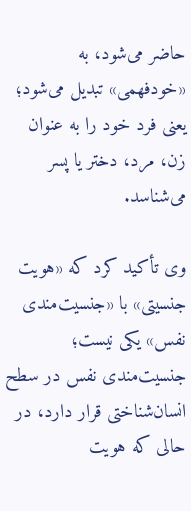حاضر می‌شود، به «خودفهمی» تبدیل می‌شود؛ یعنی فرد خود را به عنوان زن، مرد، دختر یا پسر می‌شناسد.

وی تأکید کرد که «هویت جنسیتی» با «جنسیت‌مندی نفس» یکی نیست؛ جنسیت‌مندی نفس در سطح انسان‌شناختی قرار دارد، در حالی که هویت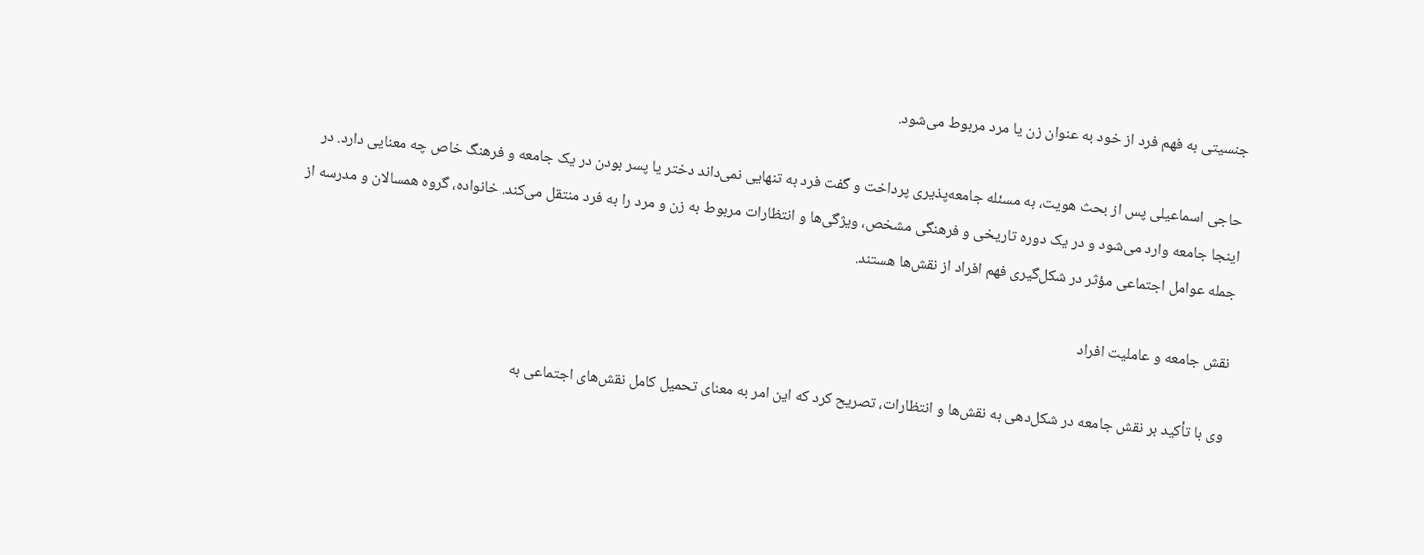جنسیتی به فهم فرد از خود به عنوان زن یا مرد مربوط می‌شود.

حاجی اسماعیلی پس از بحث هویت، به مسئله جامعه‌پذیری پرداخت و گفت فرد به تنهایی نمی‌داند دختر یا پسر بودن در یک جامعه و فرهنگ خاص چه معنایی دارد. در اینجا جامعه وارد می‌شود و در یک دوره تاریخی و فرهنگی مشخص، ویژگی‌ها و انتظارات مربوط به زن و مرد را به فرد منتقل می‌کند. خانواده، گروه همسالان و مدرسه از جمله عوامل اجتماعی مؤثر در شکل‌گیری فهم افراد از نقش‌ها هستند.

نقش جامعه و عاملیت افراد

وی با تأکید بر نقش جامعه در شکل‌دهی به نقش‌ها و انتظارات، تصریح کرد که این امر به معنای تحمیل کامل نقش‌های اجتماعی به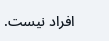افراد نیست.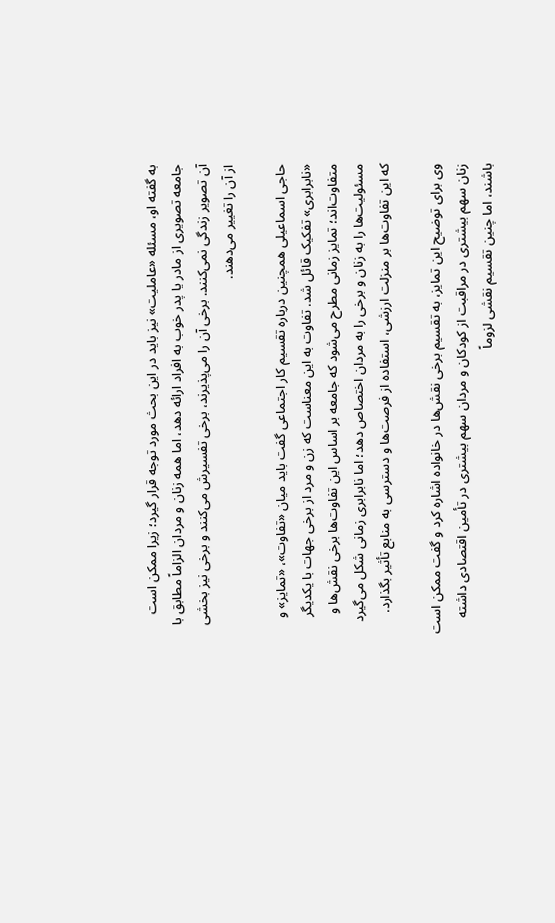به گفته او، مسئله «عاملیت» نیز باید در این بحث مورد توجه قرار گیرد؛ زیرا ممکن است جامعه تصویری از مادر یا پدر خوب به افراد ارائه دهد، اما همه زنان و مردان الزاماً مطابق با آن تصویر زندگی نمی‌کنند. برخی آن را می‌پذیرند، برخی تفسیرش می‌کنند و برخی نیز بخشی از آن را تغییر می‌دهند.

حاجی اسماعیلی همچنین درباره تقسیم کار اجتماعی گفت باید میان «تفاوت»، «تمایز» و «نابرابری» تفکیک قائل شد. تفاوت به این معناست که زن و مرد از برخی جهات با یکدیگر متفاوت‌اند؛ تمایز زمانی مطرح می‌شود که جامعه بر اساس این تفاوت‌ها برخی نقش‌ها و مسئولیت‌ها را به زنان و برخی را به مردان اختصاص دهد؛ اما نابرابری زمانی شکل می‌گیرد که این تفاوت‌ها بر منزلت ارزشی، استفاده از فرصت‌ها و دسترسی به منابع تأثیر بگذارد.

وی برای توضیح این تمایز، به تقسیم برخی نقش‌ها در خانواده اشاره کرد و گفت ممکن است زنان سهم بیشتری در مراقبت از کودکان و مردان سهم بیشتری در تأمین اقتصادی داشته باشند، اما چنین تقسیم نقشی لزوماً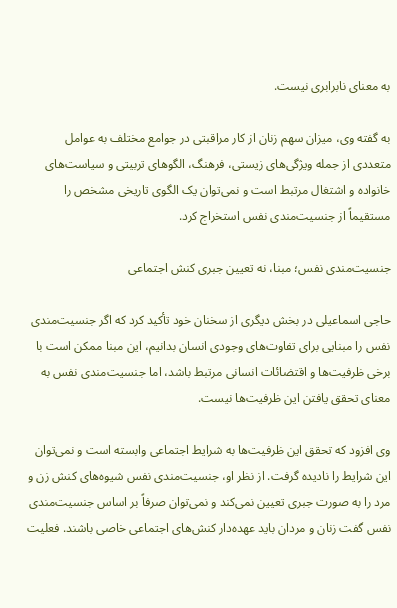به معنای نابرابری نیست.

به گفته وی، میزان سهم زنان از کار مراقبتی در جوامع مختلف به عوامل متعددی از جمله ویژگی‌های زیستی، فرهنگ، الگوهای تربیتی و سیاست‌های خانواده و اشتغال مرتبط است و نمی‌توان یک الگوی تاریخی مشخص را مستقیماً از جنسیت‌مندی نفس استخراج کرد.

جنسیت‌مندی نفس؛ مبنا، نه تعیین جبری کنش اجتماعی

حاجی اسماعیلی در بخش دیگری از سخنان خود تأکید کرد که اگر جنسیت‌مندی نفس را مبنایی برای تفاوت‌های وجودی انسان بدانیم، این مبنا ممکن است با برخی ظرفیت‌ها و اقتضائات انسانی مرتبط باشد، اما جنسیت‌مندی نفس به معنای تحقق یافتن این ظرفیت‌ها نیست.

وی افزود که تحقق این ظرفیت‌ها به شرایط اجتماعی وابسته است و نمی‌توان این شرایط را نادیده گرفت. از نظر او، جنسیت‌مندی نفس شیوه‌های کنش زن و مرد را به صورت جبری تعیین نمی‌کند و نمی‌توان صرفاً بر اساس جنسیت‌مندی نفس گفت زنان و مردان باید عهده‌دار کنش‌های اجتماعی خاصی باشند. فعلیت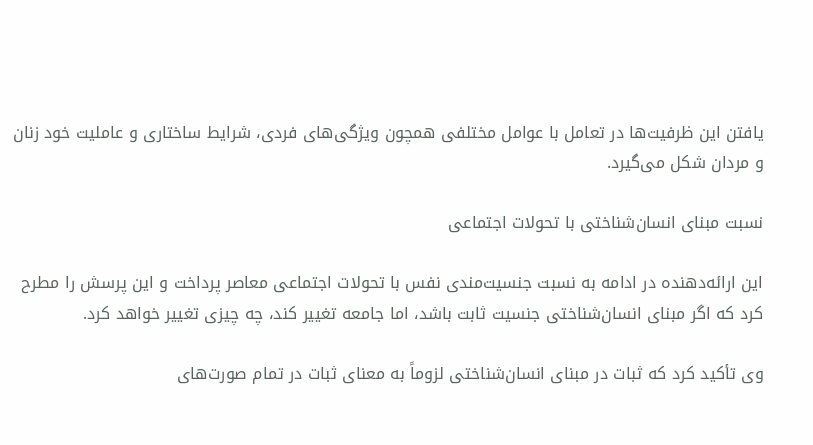یافتن این ظرفیت‌ها در تعامل با عوامل مختلفی همچون ویژگی‌های فردی، شرایط ساختاری و عاملیت خود زنان و مردان شکل می‌گیرد.

نسبت مبنای انسان‌شناختی با تحولات اجتماعی

این ارائه‌دهنده در ادامه به نسبت جنسیت‌مندی نفس با تحولات اجتماعی معاصر پرداخت و این پرسش را مطرح کرد که اگر مبنای انسان‌شناختی جنسیت ثابت باشد، اما جامعه تغییر کند، چه چیزی تغییر خواهد کرد.

وی تأکید کرد که ثبات در مبنای انسان‌شناختی لزوماً به معنای ثبات در تمام صورت‌های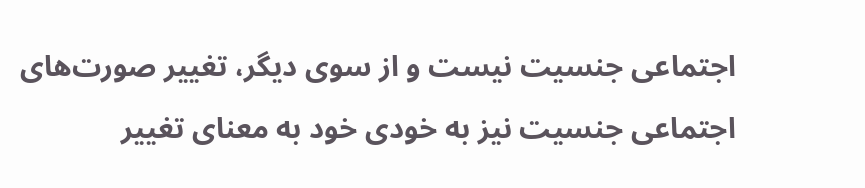اجتماعی جنسیت نیست و از سوی دیگر، تغییر صورت‌های اجتماعی جنسیت نیز به خودی خود به معنای تغییر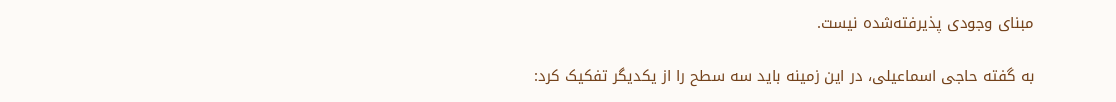مبنای وجودی پذیرفته‌شده نیست.

به گفته حاجی اسماعیلی، در این زمینه باید سه سطح را از یکدیگر تفکیک کرد: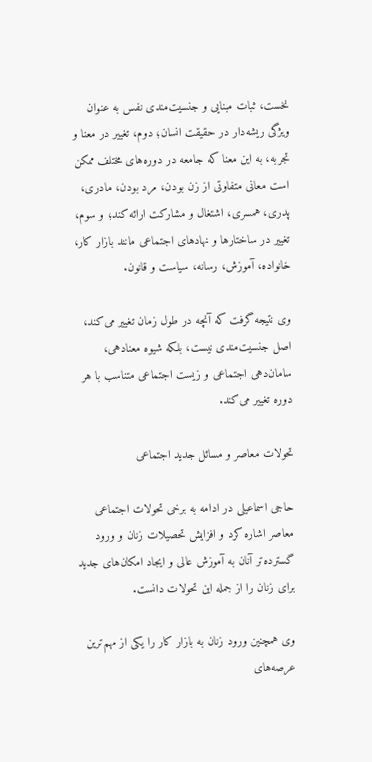نخست، ثبات مبنایی و جنسیت‌مندی نفس به عنوان ویژگی ریشه‌دار در حقیقت انسان؛ دوم، تغییر در معنا و تجربه، به این معنا که جامعه در دوره‌های مختلف ممکن است معانی متفاوتی از زن بودن، مرد بودن، مادری، پدری، همسری، اشتغال و مشارکت ارائه کند؛ و سوم، تغییر در ساختارها و نهادهای اجتماعی مانند بازار کار، خانواده، آموزش، رسانه، سیاست و قانون.

وی نتیجه گرفت که آنچه در طول زمان تغییر می‌کند، اصل جنسیت‌مندی نیست، بلکه شیوه معنادهی، سامان‌دهی اجتماعی و زیست اجتماعی متناسب با هر دوره تغییر می‌کند.

تحولات معاصر و مسائل جدید اجتماعی

حاجی اسماعیلی در ادامه به برخی تحولات اجتماعی معاصر اشاره کرد و افزایش تحصیلات زنان و ورود گسترده‌تر آنان به آموزش عالی و ایجاد امکان‌های جدید برای زنان را از جمله این تحولات دانست.

وی همچنین ورود زنان به بازار کار را یکی از مهم‌ترین عرصه‌های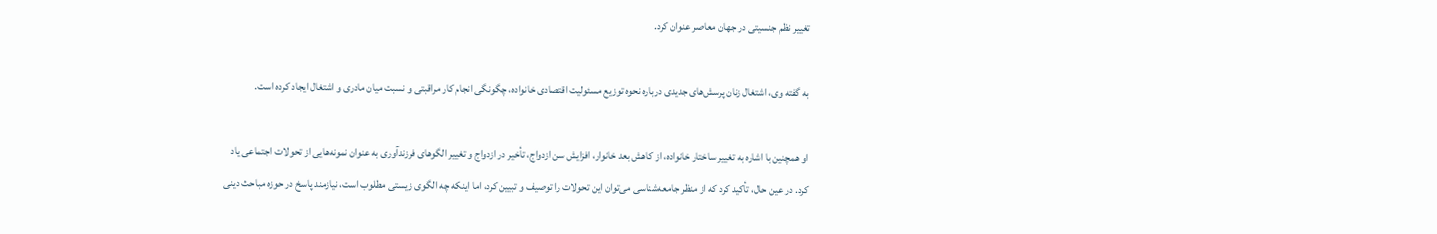تغییر نظم جنسیتی در جهان معاصر عنوان کرد.

به گفته وی، اشتغال زنان پرسش‌های جدیدی درباره نحوه توزیع مسئولیت اقتصادی خانواده، چگونگی انجام کار مراقبتی و نسبت میان مادری و اشتغال ایجاد کرده است.

او همچنین با اشاره به تغییر ساختار خانواده، از کاهش بعد خانوار، افزایش سن ازدواج، تأخیر در ازدواج و تغییر الگوهای فرزندآوری به عنوان نمونه‌هایی از تحولات اجتماعی یاد کرد. در عین حال، تأکید کرد که از منظر جامعه‌شناسی می‌توان این تحولات را توصیف و تبیین کرد، اما اینکه چه الگوی زیستی مطلوب است، نیازمند پاسخ در حوزه مباحث دینی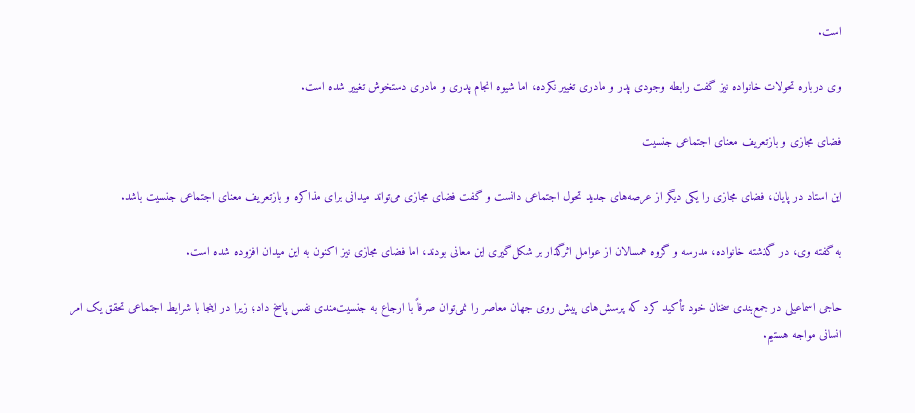است.

وی درباره تحولات خانواده نیز گفت رابطه وجودی پدر و مادری تغییر نکرده، اما شیوه انجام پدری و مادری دستخوش تغییر شده است.

فضای مجازی و بازتعریف معنای اجتماعی جنسیت

این استاد در پایان، فضای مجازی را یکی دیگر از عرصه‌های جدید تحول اجتماعی دانست و گفت فضای مجازی می‌تواند میدانی برای مذاکره و بازتعریف معنای اجتماعی جنسیت باشد.

به گفته وی، در گذشته خانواده، مدرسه و گروه همسالان از عوامل اثرگذار بر شکل‌گیری این معانی بودند، اما فضای مجازی نیز اکنون به این میدان افزوده شده است.

حاجی اسماعیلی در جمع‌بندی سخنان خود تأکید کرد که پرسش‌های پیش روی جهان معاصر را نمی‌توان صرفاً با ارجاع به جنسیت‌مندی نفس پاسخ داد؛ زیرا در اینجا با شرایط اجتماعی تحقق یک امر انسانی مواجه هستیم.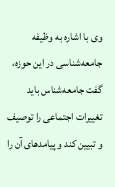وی با اشاره به وظیفه جامعه‌شناسی در این حوزه، گفت جامعه‌شناس باید تغییرات اجتماعی را توصیف و تبیین کند و پیامدهای آن را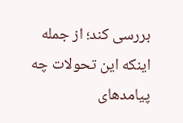بررسی کند؛ از جمله اینکه این تحولات چه پیامدهای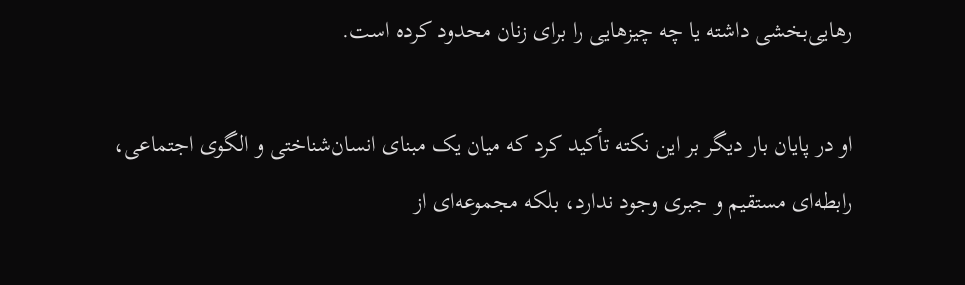رهایی‌بخشی داشته یا چه چیزهایی را برای زنان محدود کرده است.

او در پایان بار دیگر بر این نکته تأکید کرد که میان یک مبنای انسان‌شناختی و الگوی اجتماعی، رابطه‌ای مستقیم و جبری وجود ندارد، بلکه مجموعه‌ای از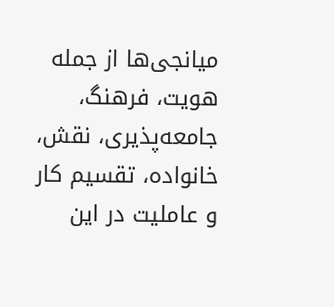میانجی‌ها از جمله هویت، فرهنگ، جامعه‌پذیری، نقش، خانواده، تقسیم کار و عاملیت در این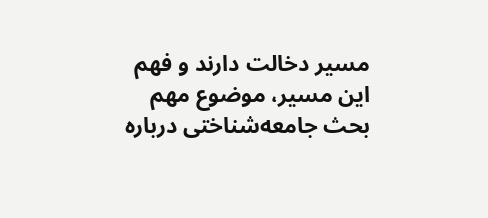مسیر دخالت دارند و فهم این مسیر، موضوع مهم بحث جامعه‌شناختی درباره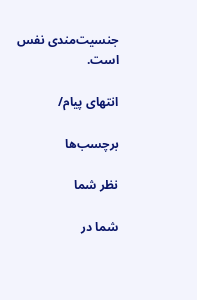جنسیت‌مندی نفس است.

انتهای پیام/

برچسب‌ها

نظر شما

شما در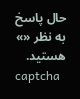حال پاسخ به نظر «» هستید.
captcha